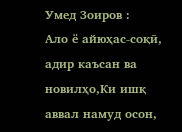Умед Зоиров :
Ало ё айюҳас-соқӣ, адир каъсан ва новилҳо,Ки ишқ аввал намуд осон,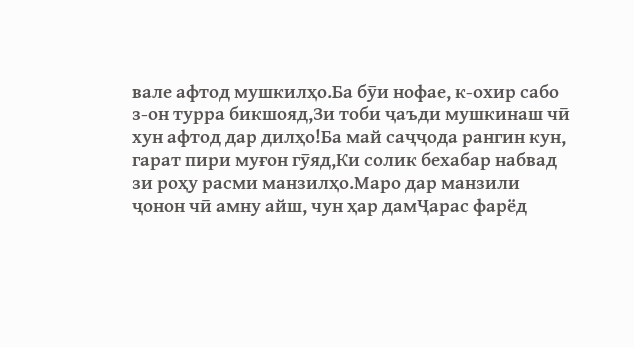вале афтод мушкилҳо.Ба бӯи нофае, к-охир сабо з-он турра бикшояд,Зи тоби ҷаъди мушкинаш чӣ хун афтод дар дилҳо!Ба май саҷҷода рангин кун, гарат пири муғон гӯяд,Ки солик бехабар набвад зи роҳу расми манзилҳо.Маро дар манзили ҷонон чӣ амну айш, чун ҳар дамҶарас фарёд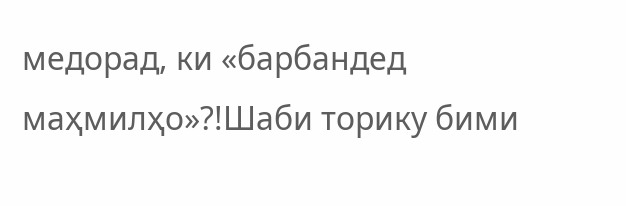медорад, ки «барбандед маҳмилҳо»?!Шаби торику бими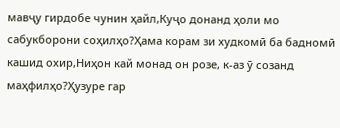мавҷу гирдобе чунин ҳайл,Куҷо донанд ҳоли мо сабукборони соҳилҳо?Ҳама корам зи худкомӣ ба бадномӣ кашид охир,Ниҳон кай монад он розе, к-аз ӯ созанд маҳфилҳо?Ҳузуре гар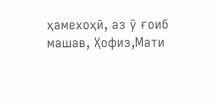ҳамехоҳӣ, аз ӯ ғоиб машав, Ҳофиз,Мати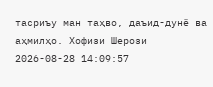тасриъу ман таҳво, даъид-дунё ва аҳмилҳо. Хофизи Шерози
2026-08-28 14:09:57